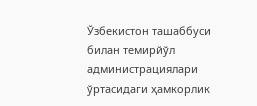Ўзбекистон ташаббуси билан темирйўл администрациялари ўртасидаги ҳамкорлик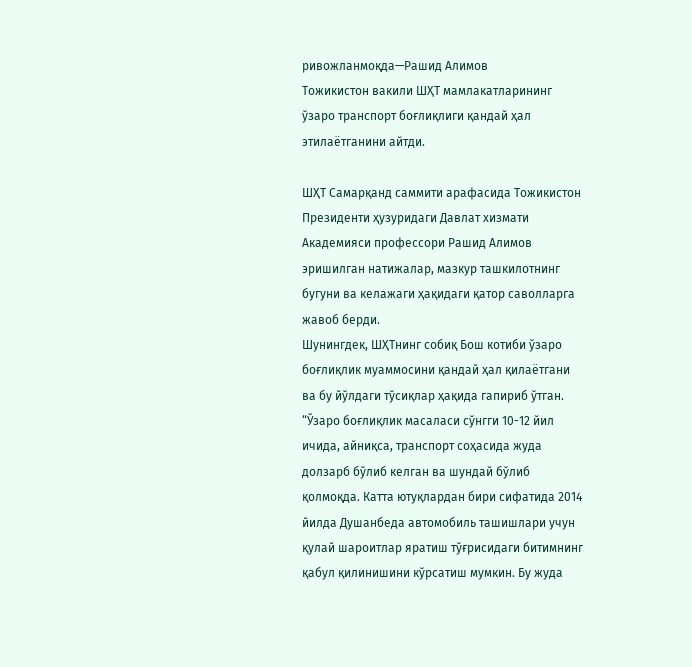ривожланмоқда—Рашид Алимов
Тожикистон вакили ШҲТ мамлакатларининг ўзаро транспорт боғлиқлиги қандай ҳал этилаётганини айтди.

ШҲТ Самарқанд саммити арафасида Тожикистон Президенти ҳузуридаги Давлат хизмати Академияси профессори Рашид Алимов эришилган натижалар, мазкур ташкилотнинг бугуни ва келажаги ҳақидаги қатор саволларга жавоб берди.
Шунингдек, ШҲТнинг собиқ Бош котиби ўзаро боғлиқлик муаммосини қандай ҳал қилаётгани ва бу йўлдаги тўсиқлар ҳақида гапириб ўтган.
“Ўзаро боғлиқлик масаласи сўнгги 10-12 йил ичида, айниқса, транспорт соҳасида жуда долзарб бўлиб келган ва шундай бўлиб қолмоқда. Катта ютуқлардан бири сифатида 2014 йилда Душанбеда автомобиль ташишлари учун қулай шароитлар яратиш тўғрисидаги битимнинг қабул қилинишини кўрсатиш мумкин. Бу жуда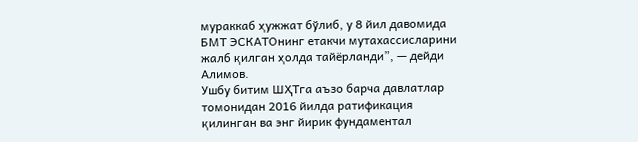мураккаб ҳужжат бўлиб, у 8 йил давомида БМТ ЭСКАТОнинг етакчи мутахассисларини жалб қилган ҳолда тайёрланди”, — дейди Алимов.
Ушбу битим ШҲТга аъзо барча давлатлар томонидан 2016 йилда ратификация қилинган ва энг йирик фундаментал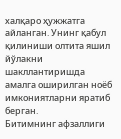халқаро ҳужжатга айланган. Унинг қабул қилиниши олтита яшил йўлакни шакллантиришда амалга оширилган ноёб имкониятларни яратиб берган.
Битимнинг афзаллиги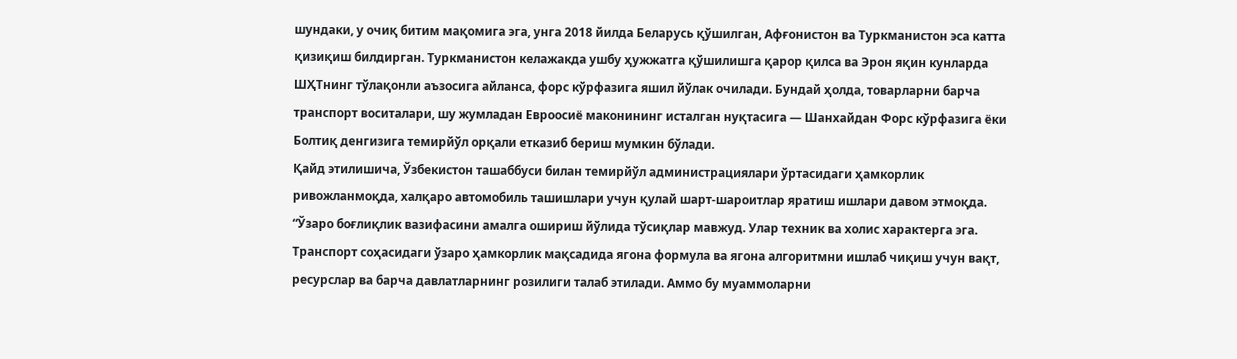шундаки, у очиқ битим мақомига эга, унга 2018 йилда Беларусь қўшилган, Афғонистон ва Туркманистон эса катта қизиқиш билдирган. Туркманистон келажакда ушбу ҳужжатга қўшилишга қарор қилса ва Эрон яқин кунларда ШҲТнинг тўлақонли аъзосига айланса, форс кўрфазига яшил йўлак очилади. Бундай ҳолда, товарларни барча транспорт воситалари, шу жумладан Евроосиё маконининг исталган нуқтасига — Шанхайдан Форс кўрфазига ёки Болтиқ денгизига темирйўл орқали етказиб бериш мумкин бўлади.
Қайд этилишича, Ўзбекистон ташаббуси билан темирйўл администрациялари ўртасидаги ҳамкорлик ривожланмоқда, халқаро автомобиль ташишлари учун қулай шарт-шароитлар яратиш ишлари давом этмоқда.
“Ўзаро боғлиқлик вазифасини амалга ошириш йўлида тўсиқлар мавжуд. Улар техник ва холис характерга эга. Транспорт соҳасидаги ўзаро ҳамкорлик мақсадида ягона формула ва ягона алгоритмни ишлаб чиқиш учун вақт, ресурслар ва барча давлатларнинг розилиги талаб этилади. Аммо бу муаммоларни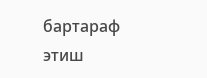бартараф этиш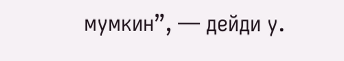мумкин”, — дейди у.